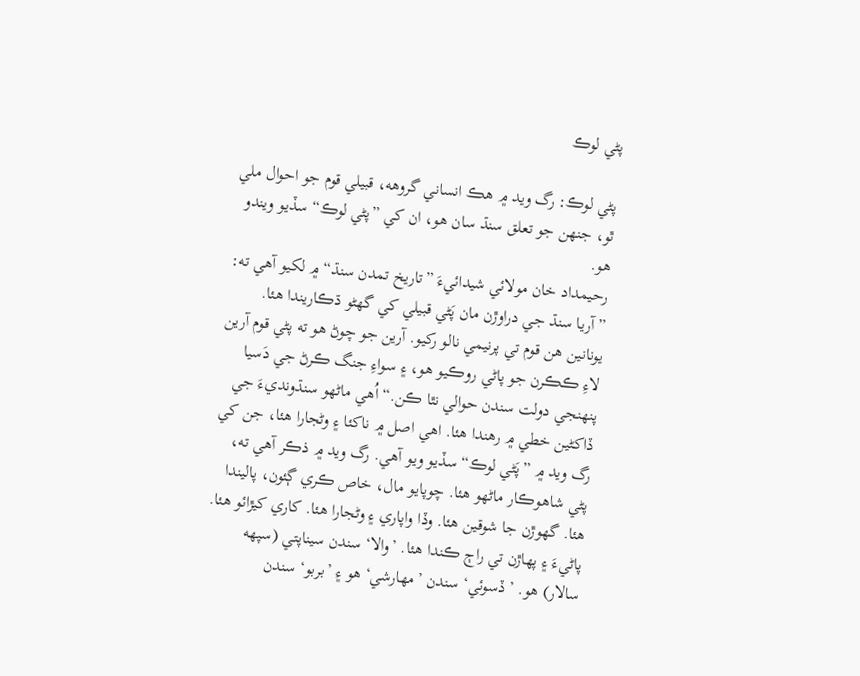پڻي لوڪ

پڻي لوڪ: رگ ويد ۾ هڪ انساني گروھه، قبيلي قوم جو احوال ملي ٿو، جنهن جو تعلق سنڌ سان هو، ان کي ”پڻي لوڪ“ سڏيو ويندو هو.
رحيمداد خان مولائي شيدائيءَ ”تاريخ تمدن سنڌ“ ۾ لکيو آهي ته: ”آريا سنڌ جي دراوڙن مان پَڻي قبيلي کي گھڻو ڌڪاريندا هئا. يونانين هن قوم تي پرنيمي نالو رکيو. آرين جو چوڻ هو ته پڻي قوم آرين لاءِ ڪڪرن جو پاڻي روڪيو هو، ۽ سواءِ جنگ ڪرڻ جي دَسيا پنهنجي دولت سندن حوالي نٿا ڪن.“ اُهي ماڻهو سنڌونديءَ جي ڏاکڻين خطي ۾ رهندا هئا. اهي اصل ۾ ناکئا ۽ وڻجارا هئا، جن کي رگ ويد ۾ ”پَڻي لوڪ“ سڏيو ويو آهي. رگ ويد ۾ ذڪر آهي ته، پڻي شاهوڪار ماڻهو هئا. چوپايو مال، خاص ڪري ڳئون، پاليندا هئا. گھوڙن جا شوقين هئا. وڏا واپاري ۽ وڻجارا هئا. کاري کيڙائو هئا. پاڻيءَ ۽ پهاڙن تي راڄ ڪندا هئا. ’والا‘ سندن سيناپتي (سپهه سالار) هو. ’ڏسوئي‘ سندن ’مهارشي‘ هو ۽ ’بربو‘ سندن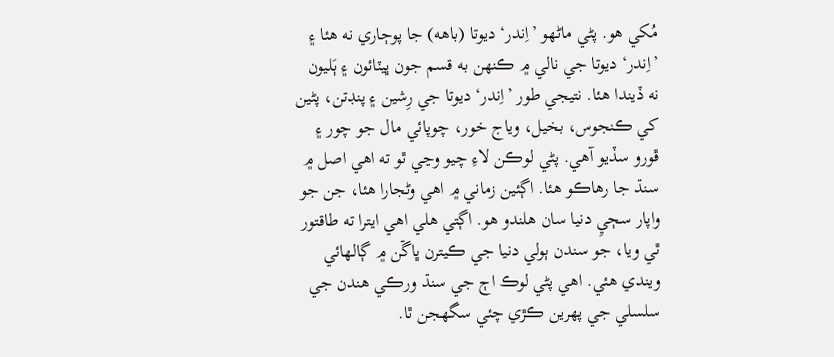مُکي هو. پڻي ماڻهو ’اِندر‘ ديوتا (باهه) جا پوڄاري نه هئا ۽ ’اِندر‘ ديوتا جي نالي ۾ ڪنهن به قسم جون ڀيٽائون ۽ ٻَليون نه ڏيندا هئا. نتيجي طور ’اِندر‘ ديوتا جي رِشين ۽ پنڊتن، پڻين کي ڪنجوس، بخيل، وياج خور، چوپائي مال جو چور ۽ ڦورو سڏيو آهي. پڻي لوڪن لاءِ چيو وڃي ٿو ته اهي اصل ۾ سنڌ جا رهاڪو هئا. اڳئين زماني ۾ اهي وڻجارا هئا، جن جو واپار سڄيِ دنيا سان هلندو هو. اڳتي هلي اهي ايترا ته طاقتور ٿي ويا، جو سندن ٻولي دنيا جي ڪيترن ڀاڱن ۾ ڳالهائي ويندي هئي. اهي پڻي لوڪ اڄ جي سنڌ ورڪي هندن جي سلسلي جي پهرين ڪڙي چئي سگهجن ٿا.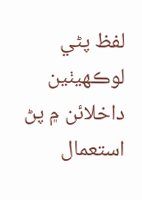لفظ پڻي لوڪھيٺين داخلائن ۾ پڻ استعمال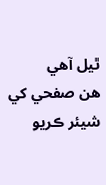ٿيل آھي
هن صفحي کي شيئر ڪريو